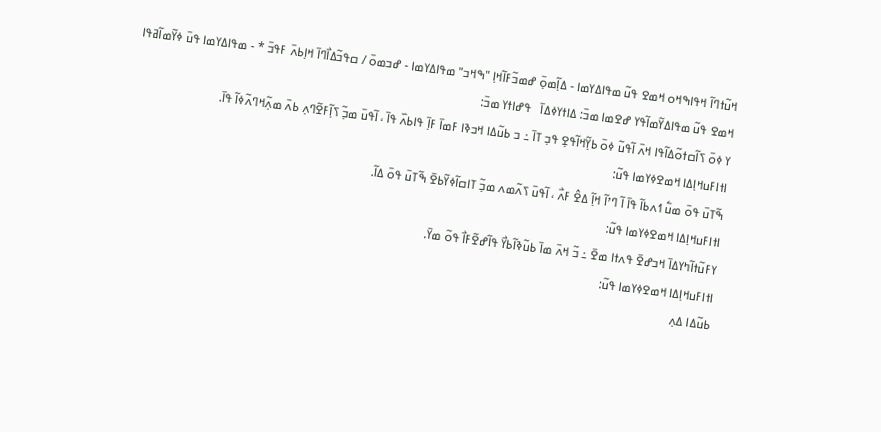ߞߎ߬ߙߣߊ߬ ߞߟߊߒߞߋ ߞߘߐ ߟߎ߬ ߘߟߊߡߌߘߊ - ߡߊ߲߬ߘߋ߲߫ ߝߘߏ߬ߓߊ߬ߞߊ߲ "ߒߞߏ" ߘߟߊߡߌߘߊ - ߝߏߘߋ߫ / ߛߟߏ߬ߡߊ߯ߣߊ߫ ߞߊ߲ߕߍ߫ ߓߟߏ߫ * - ߘߟߊߡߌߘߊ ߟߎ߫ ߦߌ߬ߘߊ߬ߥߟߊ
ߞߘߐ ߟߎ߬ ߘߟߊߡߌ߬ߘߊ߬ߟߌ ߝߐߘߊ ߘߏ߫: ߡߊߙߌߦߡߊ߫   ߟߝߊߙߌ ߘߏ߫:
ߌ ߦߋ߫ ߖߊ߬ߛߙߋ߬ߡߊ߬ߟߊ ߞߍ߫ ߊ߬ߟߎ߬ ߦߋ߫ ߕߌ߲߬ߞߊ߬ߟߐ߲ ߟߏ߲ ߠߊ߫ ߸ ߏ ߕߎ߬ߡߊ ߞߏߢߊ ߓߘߊ߫ ߓߊ߲߫ ߟߊߕߍ߰ ߟߊ߫ ، ߊ߬ߟߎ߫ ߘߏ߲߬ ߖߊ߲߬ߓߐ߬ߣߍ߲ ߕߍ߫ ߘߍ߲߬ߞߣߍ߬ߦߊ߬ ߟߊ߫.
ߊߙߊߓߎߞߊ߲ߡߊ ߞߘߐߦߌߘߊ ߟߎ߬:
ߒ߬ߠߎ߫ ߟߋ߫ ߘߎ߱ ߗߍߕߊ߬ ߟߊ߫ ߊ߬ ߣߴߊ߬ ߞߊ߲߬ ߡߐ߮ ߓߍ߯ ، ߊ߬ߟߎ߫ ߖߍ߬ߘߍ ߘߏ߲߬ ߠߊߛߊ߬ߦߌ߬ߕߐ߫ ߒ߬ߠߎ߫ ߟߋ߫ ߡߊ߬.
ߊߙߊߓߎߞߊ߲ߡߊ ߞߘߐߦߌߘߊ ߟߎ߬:
ߌߓߎ߬ߙߊ߬ߤߌߡߊ߫ ߞߏߝߐ߫ ߟߍߙߊ ߘߐ߫ ߸ ߏ߬ ߞߍ߫ ߘߊ߫ ߕߎ߬ߢߊ߬ߕߌ߯ ߟߊ߬ߝߐ߬ߓߊ߯ ߟߋ߬ ߘߌ߫.
ߊߙߊߓߎߞߊ߲ߡߊ ߞߘߐߦߌߘߊ ߟߎ߬:
ߕߎ߬ߡߊ ߡߍ߲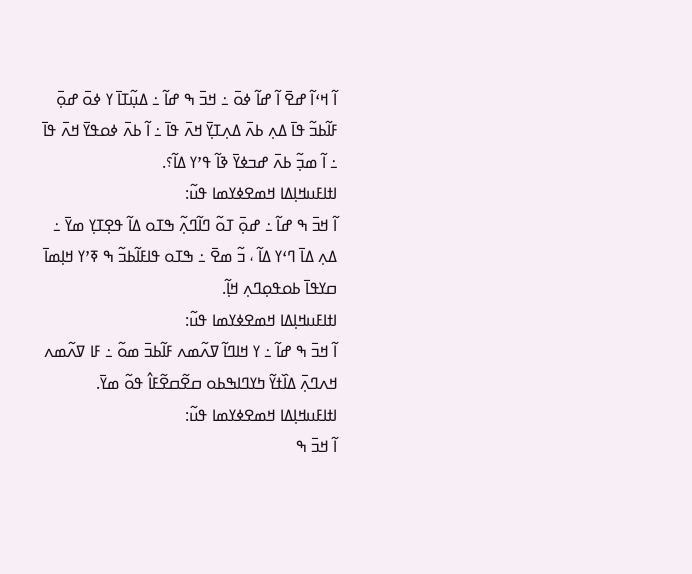ߊ߬ ߞߵߊ߬ ߝߐ߫ ߊ߬ ߝߊ߬ ߦߋ߫ ߸ ߞߏ߫ ߒ ߝߊ߬ ߸ ߡߎ߲߬ߠߊ߫ ߌ ߦߋ߫ ߝߋ߲߫ ߓߊ߬ߕߏ߬ ߟߊ߫ ߡߍ߲ ߕߍ߫ ߡߍ߲ߠߌ߲߫ ߞߍ߫ ߟߊ߫ ߸ ߊ߬ ߕߍ߫ ߦߋߟߌ߫ ߞߍ߫ ߟߊ߫ ߸ ߊ߬ ߘߏ߲߬ ߕߍ߫ ߝߏߦߌ߫ ߢߊ߬ ߟߴߌ ߡߊ߬؟.
ߊߙߊߓߎߞߊ߲ߡߊ ߞߘߐߦߌߘߊ ߟߎ߬:
ߊ߬ ߞߏ߫ ߒ ߝߊ߬ ߸ ߝߋ߲߫ ߠߋ߬ ߣߊ߬ߣߍ߲߬ ߒߠߋ ߡߊ߬ ߟߐ߲ߠߌ߲ ߘߌ߫ ߸ ߡߍ߲ ߡߊ߫ ߣߵߌ ߡߊ߬ ، ߏ߬ ߘߐ߫ ߸ ߒߠߋ ߟߊߓߊ߬ߕߏ߬ ߒ ߧߴߌ ߞߊ߲ߘߊ߫ ߛߌߟߊ߫ ߕߋߟߋ߲ߣߍ߲ ߞߊ߲߬.
ߊߙߊߓߎߞߊ߲ߡߊ ߞߘߐߦߌߘߊ ߟߎ߬:
ߊ߬ ߞߏ߫ ߒ ߝߊ߬ ߸ ߌ ߞߊߣߊ߬ ߜߍ߬ߘߍ ߓߊ߬ߕߏ߫ ߘߋ߬ ߸ ߓߊ ߜߍ߬ߘߍ ߞߍߣߍ߲߫ ߡߊ߰ߙߌ߬ ߤߌߣߊߒߕߋ ߛߐ߬ߛߐ߬ߓߊ߮ ߟߋ߬ ߘߌ߫.
ߊߙߊߓߎߞߊ߲ߡߊ ߞߘߐߦߌߘߊ ߟߎ߬:
ߊ߬ ߞߏ߫ ߒ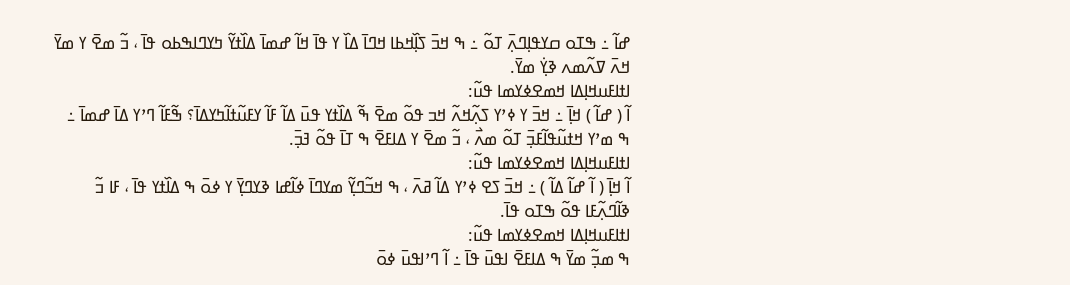ߝߊ߬ ߸ ߒߠߋ ߛߌߟߊ߲ߣߍ߲߫ ߠߋ߬ ߸ ߒ ߞߏ߫ ߖߊ߲߰ߞߕߊ ߞߣߊ߫ ߡߊ߰ ߌ ߟߊ߫ ߞߊ߬ ߝߘߊ߫ ߡߊ߰ߙߌ߬ ߤߌߣߊߒߕߋ ߟߊ߫ ، ߏ߬ ߘߐ߫ ߌ ߘߌ߫ ߞߍ߫ ߜߍ߬ߘߍ ߢߌ߲߭ ߘߌ߫.
ߊߙߊߓߎߞߊ߲ߡߊ ߞߘߐߦߌߘߊ ߟߎ߬:
ߊ߬ ( ߝߊ߬ ) ߞߊ߲߫ ߸ ߞߏ߫ ߌ ߦߴߌ ߖߍ߲߬ߞߍ߬ ߞߏ ߟߋ߬ ߘߐ߫ ߒ߬ ߡߊ߰ߙߌ ߟߎ߫ ߡߊ߬ ߓߊ߬ ߌߓߎ߬ߙߊ߬ߤߌߡߊ߫؟ ߒ߬ߓߊ߬ ߣߴߌ ߡߊ߫ ߝߘߊ߫ ߸ ߒ ߘߴߌ ߞߙߎ߬ߟߊ߬ߓߏ߲߫ ߠߋ߬ ߘߍ߯ ، ߏ߬ ߘߐ߫ ߌ ߡߊߓߐ߫ ߒ ߠߊ߫ ߟߋ߬ ߔߏ߲߫.
ߊߙߊߓߎߞߊ߲ߡߊ ߞߘߐߦߌߘߊ ߟߎ߬:
ߊ߬ ߞߊ߲߫ ( ߊ߬ ߝߊ߬ ߡߊ߬ ) ߸ ߞߏ߫ ߖߐ ߦߴߌ ߡߊ߬ ߥߍ߫ ، ߒ ߞߏ߬ߣߌ߲߬ ߘߌߣߊ߫ ߦߊ߬ߝߊ ߢߌߣߌ߲߫ ߌ ߦߋ߫ ߒ ߡߊ߰ߙߌ ߟߊ߫ ، ߓߊ ߏ߬ ߢߊ߬ߣߍ߲߬ߓߊ ߟߋ߬ ߒߠߋ ߟߊ߫.
ߊߙߊߓߎߞߊ߲ߡߊ ߞߘߐߦߌߘߊ ߟߎ߬:
ߒ ߘߏ߲߬ ߘߌ߫ ߒ ߡߊߓߐ߫ ߊߟߎ߫ ߟߊ߫ ߸ ߊ߬ ߣߴߊߟߎ߫ ߦߋ߫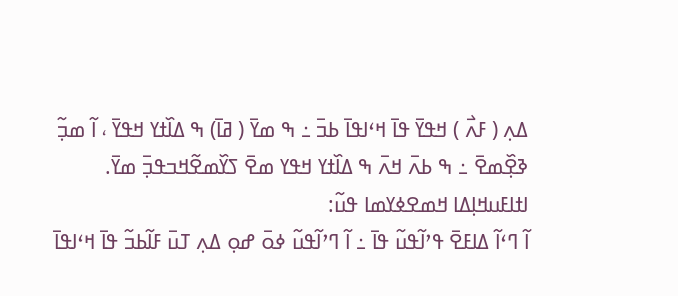ߡߍ߲ ( ߓߍ߯ ) ߞߟߌ߫ ߟߊ߫ ߞߵߊߟߊ߫ ߕߏ߫ ߸ ߒ ߘߌ߫ ( ߥߊ߫) ߒ ߡߊ߰ߙߌ ߞߟߌ߫ ، ߊ߬ ߘߏ߲߬ ߢߐ߲߰ߘߐ߫ ߸ ߒ ߕߍ߫ ߞߍ߫ ߒ ߡߊ߰ߙߌ ߞߟߌ ߘߐ߫ ߖߌ߰ߘߐ߬ߞߏߟߏ߲߫ ߘߌ߫.
ߊߙߊߓߎߞߊ߲ߡߊ ߞߘߐߦߌߘߊ ߟߎ߬:
ߊ߬ ߣߵߊ߬ ߡߊߓߐ߫ ߟߴߊ߬ߟߎ߬ ߟߊ߫ ߸ ߊ߬ ߣߴߊ߬ߟߎ߬ ߦߋ߫ ߝߋ߲ ߡߍ߲ ߠߎ߫ ߓߊ߬ߕߏ߬ ߟߊ߫ ߞߵߊߟߊ߫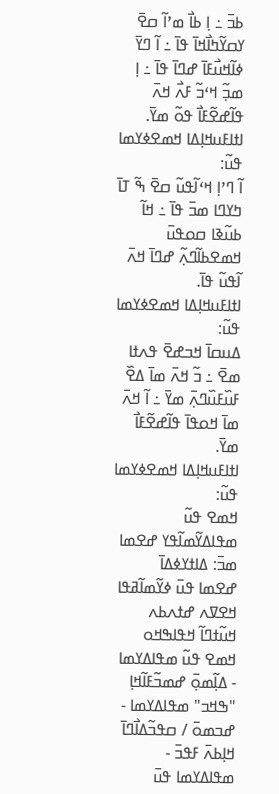ߕߏ߫ ߸ ߊ߲ ߕߊ߯ ߘߴߊ߬ ߛߐ߫ ߌߛߌ߬ߤߊ߯ߞߊ߫ ߟߊ߫ ߸ ߊ߬ ߣߌ߫ ߦߊ߬ߞߎ߯ߓߊ߫ ߝߣߊ߫ ߟߊ߫ ߸ ߊ߲ ߘߏ߲߬ ߞߵߏ߬ ߓߍ߯ ߞߍ߫ ߟߊ߬ߝߐ߬ߓߊ߯ ߟߋ߬ ߘߌ߫.
ߊߙߊߓߎߞߊ߲ߡߊ ߞߘߐߦߌߘߊ ߟߎ߬:
ߊ߬ ߣߴߊ߲ ߞߵߊ߬ߟߎ߬ ߛߐ߫ ߒ߬ ߠߊ߫ ߤߌߣߊ ߘߏ߫ ߟߊ߫ ߸ ߞߊ߬ ߕߎ߬ߢߊ ߛߋߟߎ߫ ߞߘߐߕߊ߬ߣߍ߲߬ ߝߣߊ߫ ߞߍ߫ ߊ߬ߟߎ߬ ߟߊ߫.
ߊߙߊߓߎߞߊ߲ߡߊ ߞߘߐߦߌߘߊ ߟߎ߬:
ߡߎߛߊ߫ ߞߏߝߐ߫ ߟߍߙߊ ߘߐ߫ ߸ ߏ߬ ߞߍ߫ ߘߊ߫ ߡߐ߰ ߓߎ߰ߓߎ߰ߣߍ߲߫ ߘߌ߫ ߸ ߊ߬ ߞߍ߫ ߘߊ߫ ߞߋߟߊ߫ ߟߊ߬ߝߐ߬ߓߊ߯ ߘߌ߫.
ߊߙߊߓߎߞߊ߲ߡߊ ߞߘߐߦߌߘߊ ߟߎ߬:
ߞߘߐ ߟߎ߬ ߘߟߊߡߌ߬ߘߊ߬ߟߌ ߝߐߘߊ ߘߏ߫: ߡߊߙߌߦߡߊ߫
ߝߐߘߊ ߟߎ߫ ߦߌ߬ߘߊ߬ߥߟߊ ߞߐߜߍ ߝߙߍߕߍ
ߞߎ߬ߙߣߊ߬ ߞߟߊߒߞߋ ߞߘߐ ߟߎ߬ ߘߟߊߡߌߘߊ - ߡߊ߲߬ߘߋ߲߫ ߝߘߏ߬ߓߊ߬ߞߊ߲ "ߒߞߏ" ߘߟߊߡߌߘߊ - ߝߏߘߋ߫ / ߛߟߏ߬ߡߊ߯ߣߊ߫ ߞߊ߲ߕߍ߫ ߓߟߏ߫ - ߘߟߊߡߌߘߊ ߟߎ߫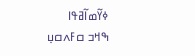ߦߌ߬ߘߊ߬ߥߟߊ
ߒߞߏ ߛߓߍߛߎ߲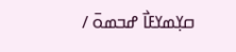ߛߌ߲ߘߌߓߊ߯ ߝߏߘߋ߫ /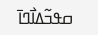ߛߟߏ߬ߡߊ߯ߣߊ߫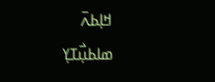ߞߊ߲ߕߍ߫
ߘߊߕߎ߲߯ߠߌ߲